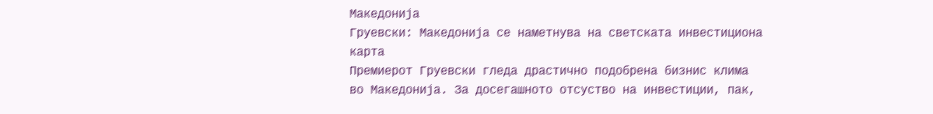Македонија
Груевски: Македонија се наметнува на светската инвестициона карта
Премиерот Груевски гледа драстично подобрена бизнис клима во Македонија. За досегашното отсуство на инвестиции, пак,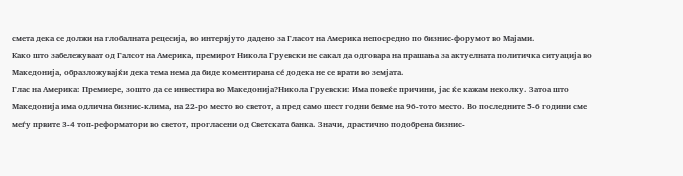смета дека се должи на глобалната рецесија, во интервјуто дадено за Гласот на Америка непосредно по бизнис-форумот во Мајами.
Како што забележуваат од Галсот на Америка, премирот Никола Груевски не сакал да одговара на прашања за актуелната политичка ситуација во Македонија, образложувајќи дека тема нема да биде коментирана сé додека не се врати во земјата.
Глас на Америка: Премиере, зошто да се инвестира во Македонија?Никола Груевски: Има повеќе причини, јас ќе кажам неколку. Затоа што Македонија има одлична бизнис-клима, на 22-ро место во светот, а пред само шест годни бевме на 96-тото место. Во последните 5-6 години сме меѓу првите 3-4 топ-реформатори во светот, прогласени од Светската банка. Значи, драстично подобрена бизнис-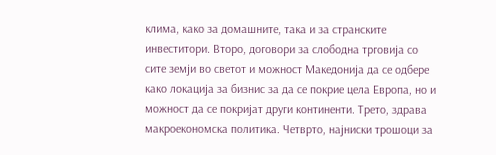клима, како за домашните, така и за странските инвеститори. Второ, договори за слободна трговија со сите земји во светот и можност Македонија да се одбере како локација за бизнис за да се покрие цела Европа, но и можност да се покријат други континенти. Трето, здрава макроекономска политика. Четврто, најниски трошоци за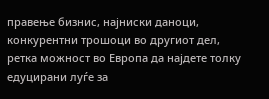правење бизнис, најниски даноци, конкурентни трошоци во другиот дел, ретка можност во Европа да најдете толку едуцирани луѓе за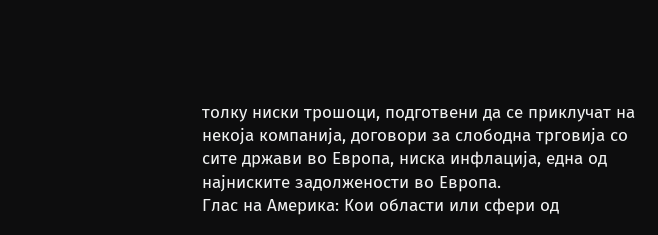толку ниски трошоци, подготвени да се приклучат на некоја компанија, договори за слободна трговија со сите држави во Европа, ниска инфлација, една од најниските задолжености во Европа.
Глас на Америка: Кои области или сфери од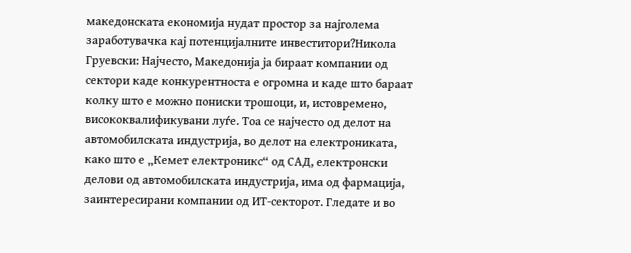македонската економија нудат простор за најголема заработувачка кај потенцијалните инвеститори?Никола Груевски: Најчесто, Македонија ја бираат компании од сектори каде конкурентноста е огромна и каде што бараат колку што е можно пониски трошоци, и, истовремено, висококвалификувани луѓе. Тоа се најчесто од делот на автомобилската индустрија, во делот на електрониката, како што е „Кемет електроникс“ од САД, електронски делови од автомобилската индустрија, има од фармација, заинтересирани компании од ИТ-секторот. Гледате и во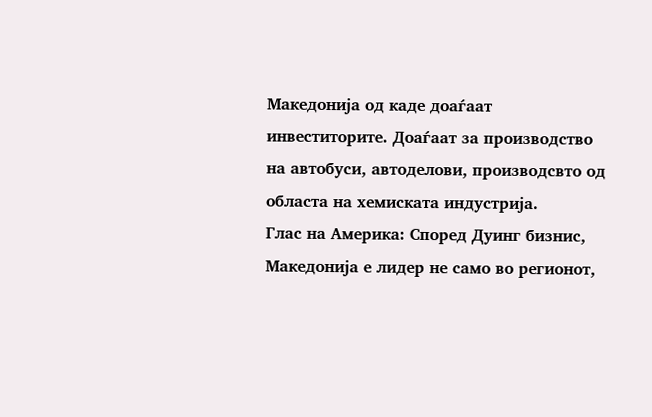Македонија од каде доаѓаат инвеститорите. Доаѓаат за производство на автобуси, автоделови, производсвто од областа на хемиската индустрија.
Глас на Америка: Според Дуинг бизнис, Македонија е лидер не само во регионот,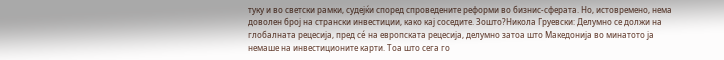туку и во светски рамки, судејќи според спроведените реформи во бизнис-сферата. Но, истовремено, нема доволен број на странски инвестиции, како кај соседите. Зошто?Никола Груевски: Делумно се должи на глобалната рецесија, пред сé на европската рецесија, делумно затоа што Македонија во минатото ја немаше на инвестиционите карти. Тоа што сега го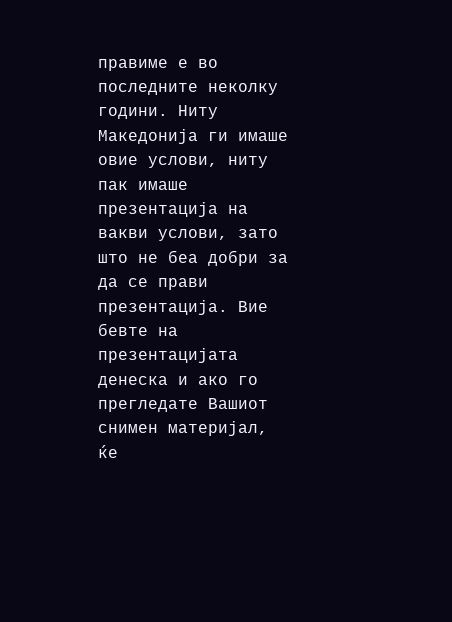правиме е во последните неколку години. Ниту Македонија ги имаше овие услови, ниту пак имаше презентација на вакви услови, зато што не беа добри за да се прави презентација. Вие бевте на презентацијата денеска и ако го прегледате Вашиот снимен материјал, ќе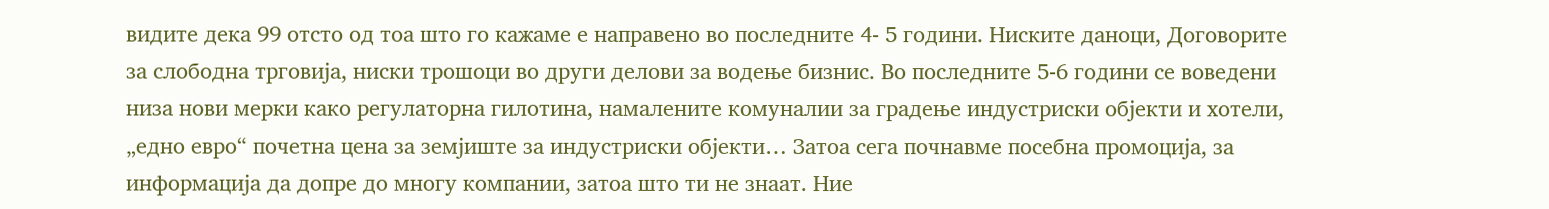видите дека 99 отсто од тоа што го кажаме е направено во последните 4- 5 години. Ниските даноци, Договорите за слободна трговија, ниски трошоци во други делови за водење бизнис. Во последните 5-6 години се воведени низа нови мерки како регулаторна гилотина, намалените комуналии за градење индустриски објекти и хотели, „едно евро“ почетна цена за земјиште за индустриски објекти… Затоа сега почнавме посебна промоција, за информација да допре до многу компании, затоа што ти не знаат. Ние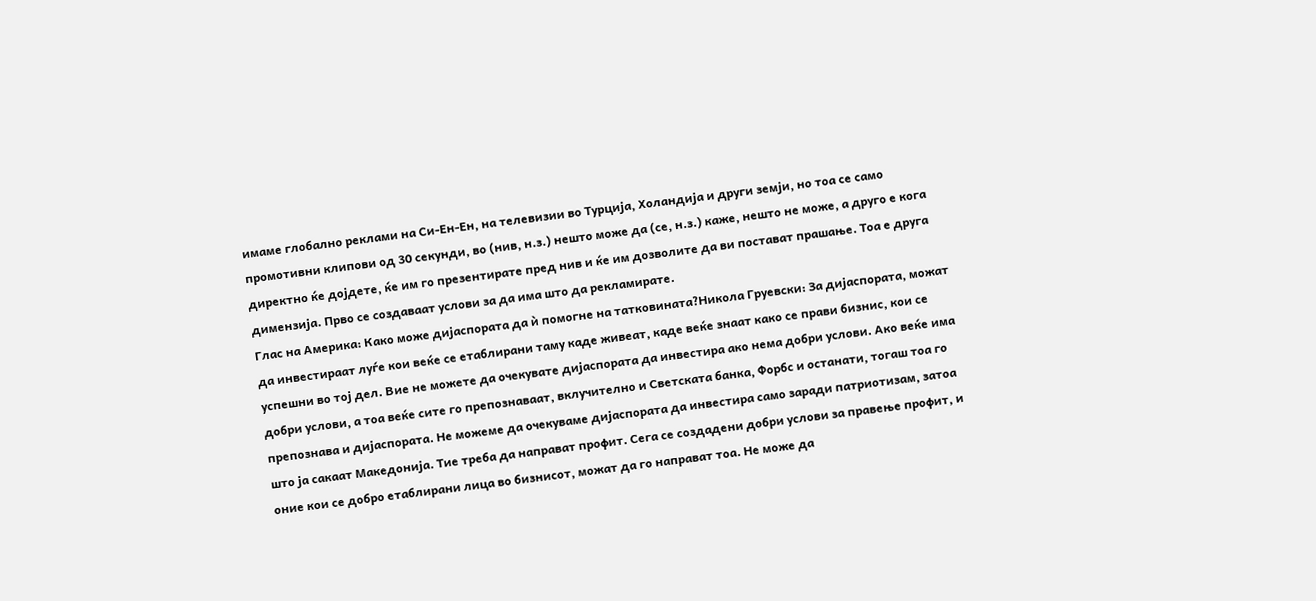имаме глобално реклами на Си-Ен-Ен, на телевизии во Турција, Холандија и други земји, но тоа се само промотивни клипови од 30 секунди, во (нив, н.з.) нешто може да (се, н.з.) каже, нешто не може, а друго е кога директно ќе дојдете, ќе им го презентирате пред нив и ќе им дозволите да ви постават прашање. Тоа е друга димензија. Прво се создаваат услови за да има што да рекламирате.
Глас на Америка: Како може дијаспората да ѝ помогне на татковината?Никола Груевски: За дијаспората, можат да инвестираат луѓе кои веќе се етаблирани таму каде живеат, каде веќе знаат како се прави бизнис, кои се успешни во тој дел. Вие не можете да очекувате дијаспората да инвестира ако нема добри услови. Ако веќе има добри услови, а тоа веќе сите го препознаваат, вклучително и Светската банка, Форбс и останати, тогаш тоа го препознава и дијаспората. Не можеме да очекуваме дијаспората да инвестира само заради патриотизам, затоа што ја сакаат Македонија. Тие треба да направат профит. Сега се создадени добри услови за правење профит, и оние кои се добро етаблирани лица во бизнисот, можат да го направат тоа. Не може да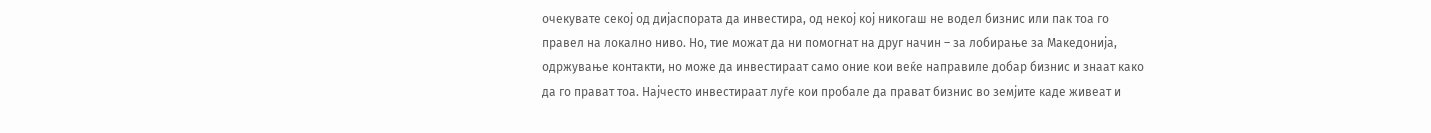очекувате секој од дијаспората да инвестира, од некој кој никогаш не водел бизнис или пак тоа го правел на локално ниво. Но, тие можат да ни помогнат на друг начин – за лобирање за Македонија, одржување контакти, но може да инвестираат само оние кои веќе направиле добар бизнис и знаат како да го прават тоа. Најчесто инвестираат луѓе кои пробале да прават бизнис во земјите каде живеат и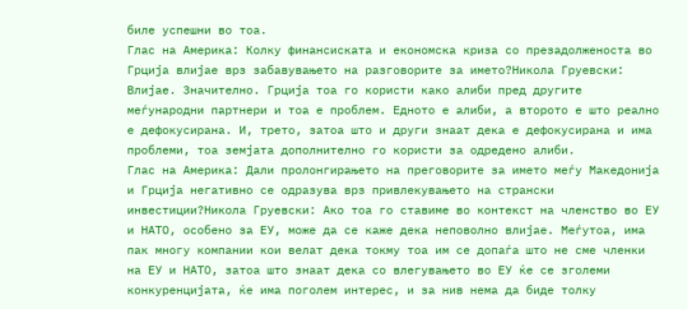биле успешни во тоа.
Глас на Америка: Колку финансиската и економска криза со презадолженоста во Грција влијае врз забавувањето на разговорите за името?Никола Груевски: Влијае. Значително. Грција тоа го користи како алиби пред другите меѓународни партнери и тоа е проблем. Едното е алиби, а второто е што реално е дефокусирана. И, трето, затоа што и други знаат дека е дефокусирана и има проблеми, тоа земјата дополнително го користи за одредено алиби.
Глас на Америка: Дали пролонгирањето на преговорите за името меѓу Македонија и Грција негативно се одразува врз привлекувањето на странски инвестиции?Никола Груевски: Ако тоа го ставиме во контекст на членство во ЕУ и НАТО, особено за ЕУ, може да се каже дека неповолно влијае. Меѓутоа, има пак многу компании кои велат дека токму тоа им се допаѓа што не сме членки на ЕУ и НАТО, затоа што знаат дека со влегувањето во ЕУ ќе се зголеми конкуренцијата, ќе има поголем интерес, и за нив нема да биде толку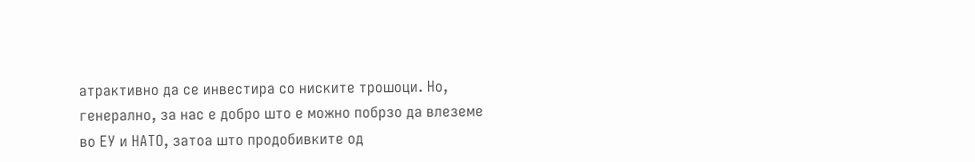атрактивно да се инвестира со ниските трошоци. Но, генерално, за нас е добро што е можно побрзо да влеземе во ЕУ и НАТО, затоа што продобивките од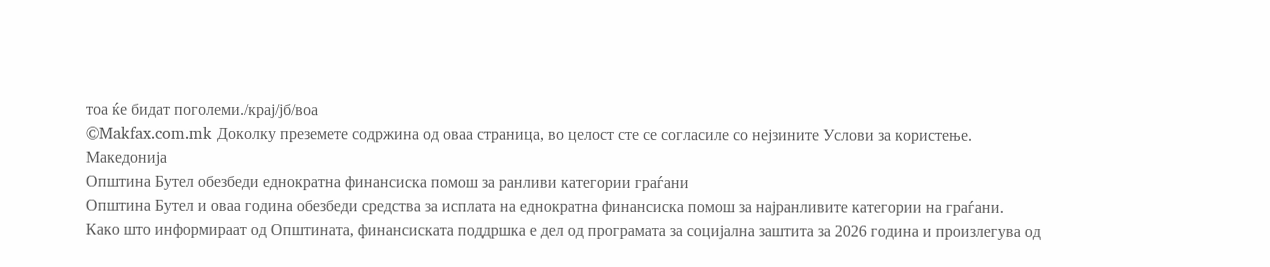тоа ќе бидат поголеми./крај/јб/воа
©Makfax.com.mk Доколку преземете содржина од оваа страница, во целост сте се согласиле со нејзините Услови за користење.
Македонија
Општина Бутел обезбеди еднократна финансиска помош за ранливи категории граѓани
Општина Бутел и оваа година обезбеди средства за исплата на еднократна финансиска помош за најранливите категории на граѓани.
Како што информираат од Општината, финансиската поддршка е дел од програмата за социјална заштита за 2026 година и произлегува од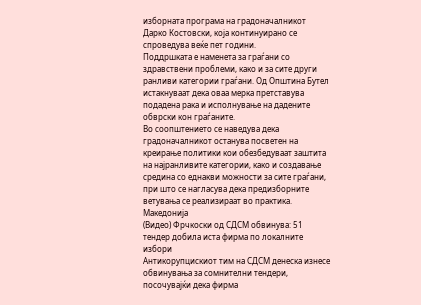изборната програма на градоначалникот Дарко Костовски, која континуирано се спроведува веќе пет години.
Поддршката е наменета за граѓани со здравствени проблеми, како и за сите други ранливи категории граѓани. Од Општина Бутел истакнуваат дека оваа мерка претставува подадена рака и исполнување на дадените обврски кон граѓаните.
Во соопштението се наведува дека градоначалникот останува посветен на креирање политики кои обезбедуваат заштита на најранливите категории, како и создавање средина со еднакви можности за сите граѓани, при што се нагласува дека предизборните ветувања се реализираат во практика.
Македонија
(Видео) Фрчкоски од СДСМ обвинува: 51 тендер добила иста фирма по локалните избори
Антикорупцискиот тим на СДСМ денеска изнесе обвинувања за сомнителни тендери, посочувајќи дека фирма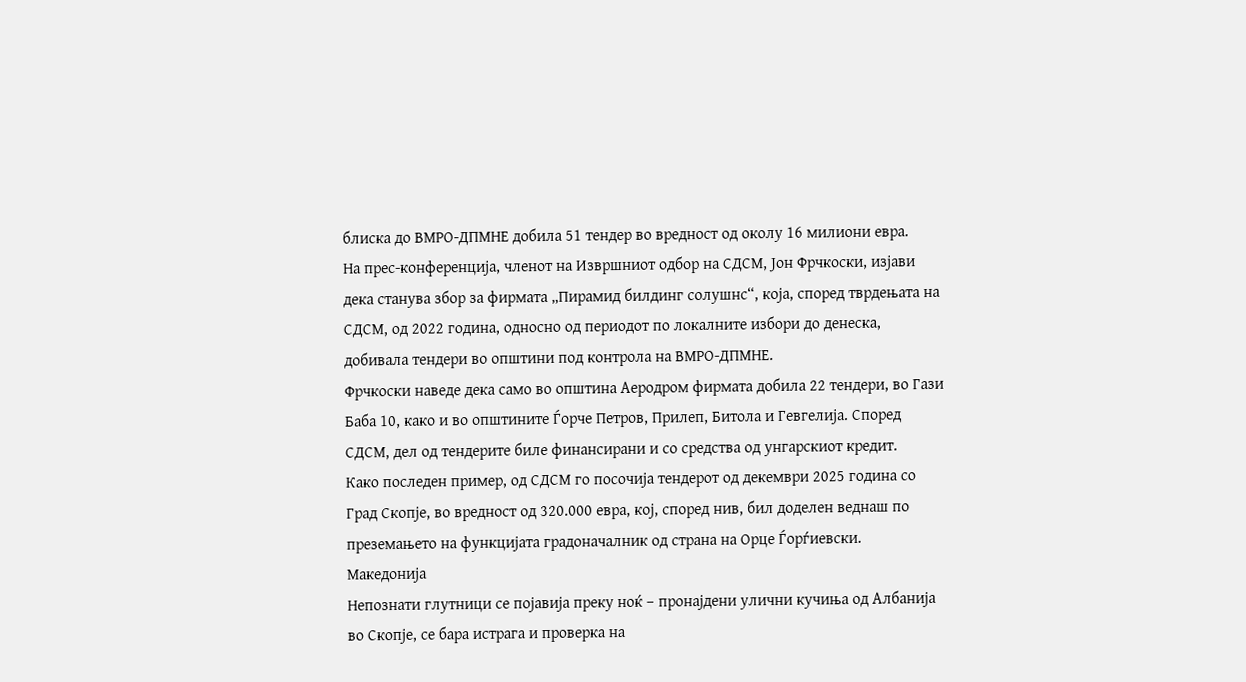блиска до ВМРО-ДПМНЕ добила 51 тендер во вредност од околу 16 милиони евра.
На прес-конференција, членот на Извршниот одбор на СДСМ, Јон Фрчкоски, изјави дека станува збор за фирмата „Пирамид билдинг солушнс“, која, според тврдењата на СДСМ, од 2022 година, односно од периодот по локалните избори до денеска, добивала тендери во општини под контрола на ВМРО-ДПМНЕ.
Фрчкоски наведе дека само во општина Аеродром фирмата добила 22 тендери, во Гази Баба 10, како и во општините Ѓорче Петров, Прилеп, Битола и Гевгелија. Според СДСМ, дел од тендерите биле финансирани и со средства од унгарскиот кредит.
Како последен пример, од СДСМ го посочија тендерот од декември 2025 година со Град Скопје, во вредност од 320.000 евра, кој, според нив, бил доделен веднаш по преземањето на функцијата градоначалник од страна на Орце Ѓорѓиевски.
Македонија
Непознати глутници се појавија преку ноќ – пронајдени улични кучиња од Албанија во Скопје, се бара истрага и проверка на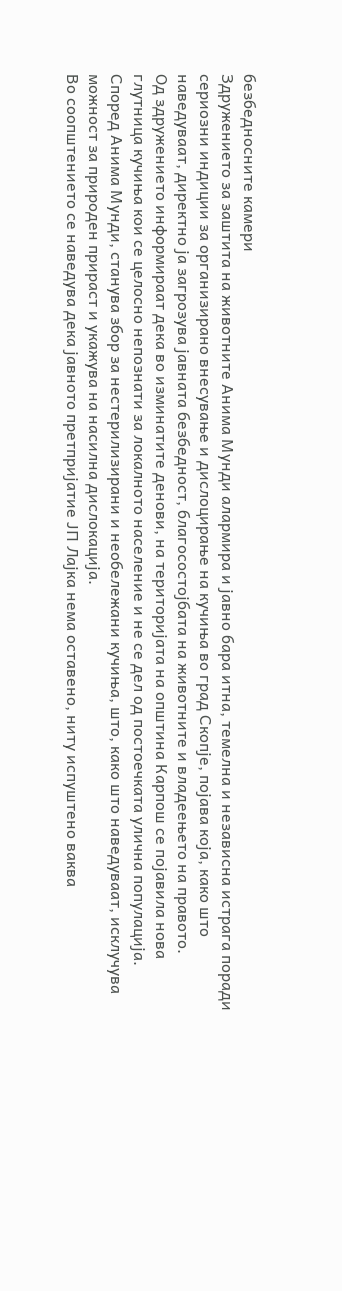безбедносните камери
Здружението за заштита на животните Анима Мунди алармира и јавно бара итна, темелна и независна истрага поради сериозни индиции за организирано внесување и дислоцирање на кучиња во град Скопје, појава која, како што наведуваат, директно ја загрозува јавната безбедност, благосостојбата на животните и владеењето на правото.
Од здружението информираат дека во изминатите денови, на територијата на општина Карпош се појавила нова глутница кучиња кои се целосно непознати за локалното население и не се дел од постоечката улична популација. Според Анима Мунди, станува збор за нестерилизирани и необележани кучиња, што, како што наведуваат, исклучува можност за природен прираст и укажува на насилна дислокација.
Во соопштението се наведува дека јавното претпријатие ЈП Лајка нема оставено, ниту испуштено ваква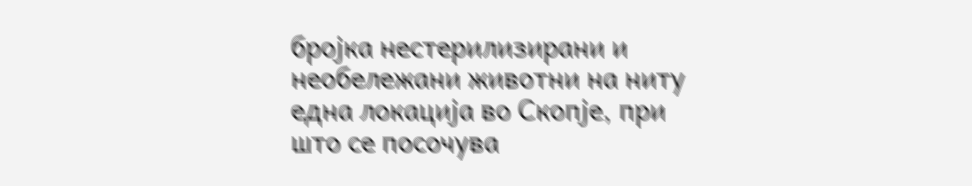бројка нестерилизирани и необележани животни на ниту една локација во Скопје, при што се посочува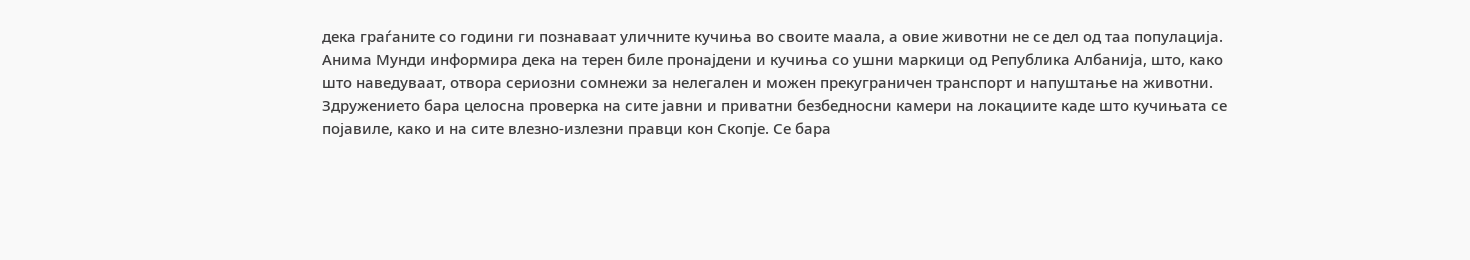дека граѓаните со години ги познаваат уличните кучиња во своите маала, а овие животни не се дел од таа популација.
Анима Мунди информира дека на терен биле пронајдени и кучиња со ушни маркици од Република Албанија, што, како што наведуваат, отвора сериозни сомнежи за нелегален и можен прекуграничен транспорт и напуштање на животни.
Здружението бара целосна проверка на сите јавни и приватни безбедносни камери на локациите каде што кучињата се појавиле, како и на сите влезно-излезни правци кон Скопје. Се бара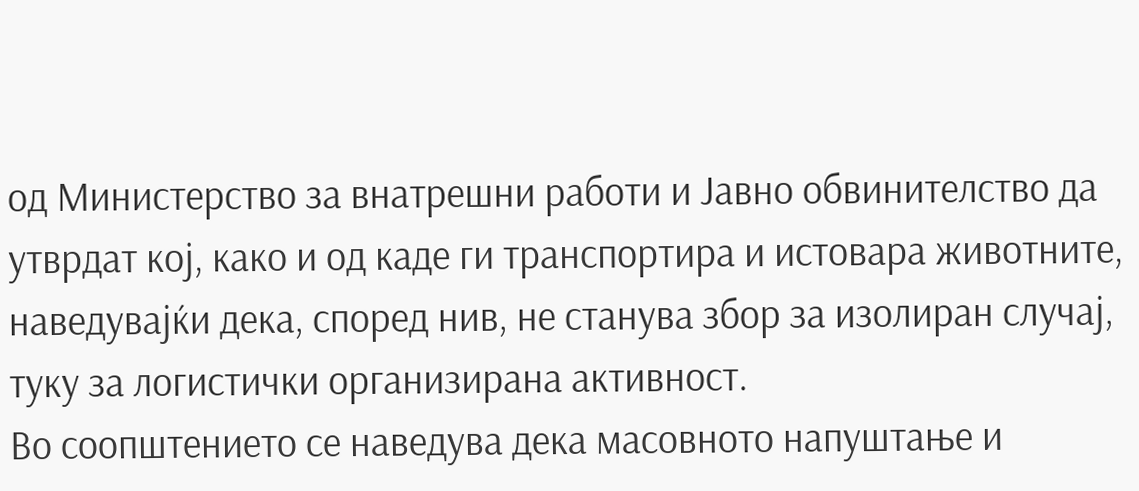од Министерство за внатрешни работи и Јавно обвинителство да утврдат кој, како и од каде ги транспортира и истовара животните, наведувајќи дека, според нив, не станува збор за изолиран случај, туку за логистички организирана активност.
Во соопштението се наведува дека масовното напуштање и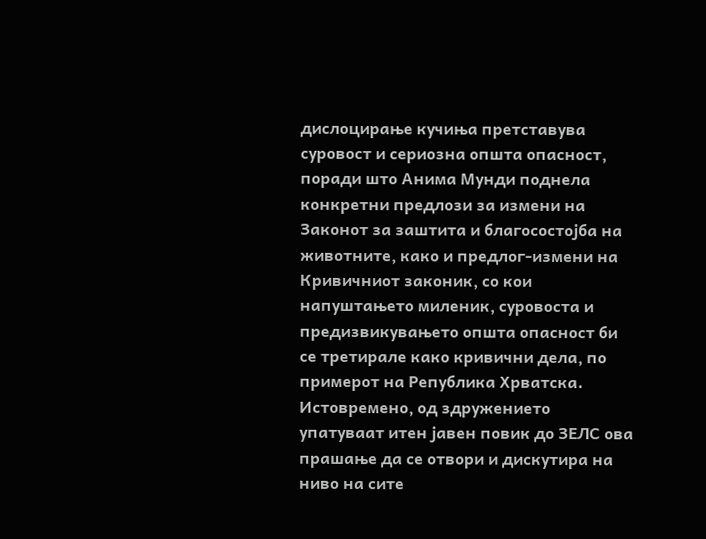дислоцирање кучиња претставува суровост и сериозна општа опасност, поради што Анима Мунди поднела конкретни предлози за измени на Законот за заштита и благосостојба на животните, како и предлог-измени на Кривичниот законик, со кои напуштањето миленик, суровоста и предизвикувањето општа опасност би се третирале како кривични дела, по примерот на Република Хрватска.
Истовремено, од здружението упатуваат итен јавен повик до ЗЕЛС ова прашање да се отвори и дискутира на ниво на сите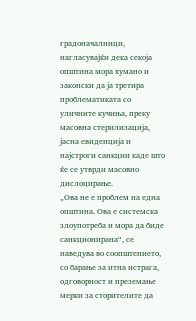градоначалници, нагласувајќи дека секоја општина мора хумано и законски да ја третира проблематиката со уличните кучиња, преку масовна стерилизација, јасна евиденција и најстроги санкции каде што ќе се утврди масовно дислоцирање.
„Ова не е проблем на една општина. Ова е системска злоупотреба и мора да биде санкционирана“, се наведува во соопштението, со барање за итна истрага, одговорност и преземање мерки за сторителите да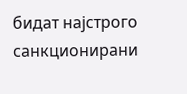бидат најстрого санкционирани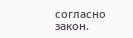согласно закон.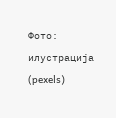Фото: илустрација (pexels)